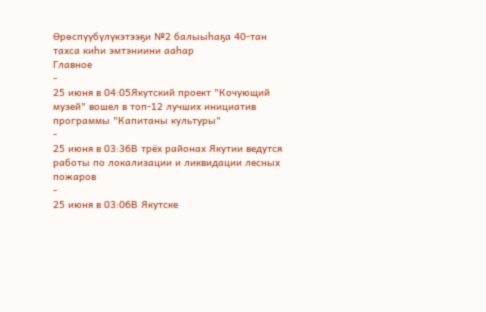Өрөспүүбүлүкэтээҕи №2 балыыһаҕа 40-тан тахса киһи эмтэниини ааһар
Главное
-
25 июня в 04:05Якутский проект "Кочующий музей" вошел в топ-12 лучших инициатив программы "Капитаны культуры"
-
25 июня в 03:36В трёх районах Якутии ведутся работы по локализации и ликвидации лесных пожаров
-
25 июня в 03:06В Якутске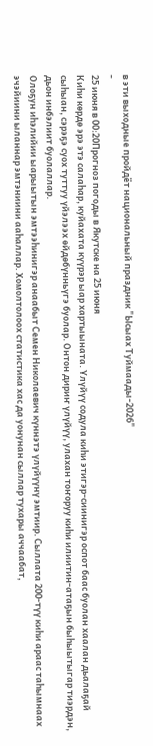в эти выходные пройдёт национальный праздник "Ысыах Туймаады-2026"
-
25 июня в 00:20Прогноз погоды в Якутске на 25 июня
Киһи көрдө эрэ этэ салаһар, куйахата күүрэр ыар хартыыната. Үлүйүү содула киһи этигэр-сиинигэр оспот баас буолан хаалан дьалаҕай сыһыан, сэрэҕэ суох туттуу үйэлээх өйдөбүнньүгэ буолар. Онтон дириҥ үлүйүү, улахан тоҥоруу киһи илиитин-атаҕын быһыытыгар тиэрдэн, дьон инбэлиит буолаллар.
Олоҕун иһэлийии ыарыытын эмтээһинигэр анаабыт Семен Николаевич күннэтэ үлүйүүнү эмтиир. Сыллата 200-түү киһи араас таһымнаах эчэйиини ыланнар эмтэниини ааһаллар. Хомолтолоох статистика хас да уонунан сыллар тухары аччаабат,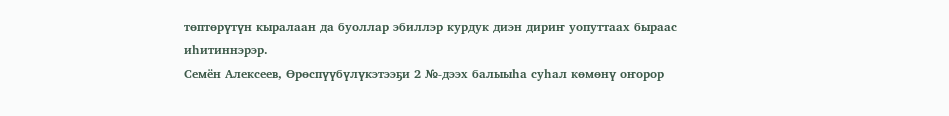төптөрүтүн кыралаан да буоллар эбиллэр курдук диэн дириҥ уопуттаах быраас иһитиннэрэр.
Семён Алексеев, Өрөспүүбүлүкэтээҕи 2 №-дээх балыыһа суһал көмөнү оҥорор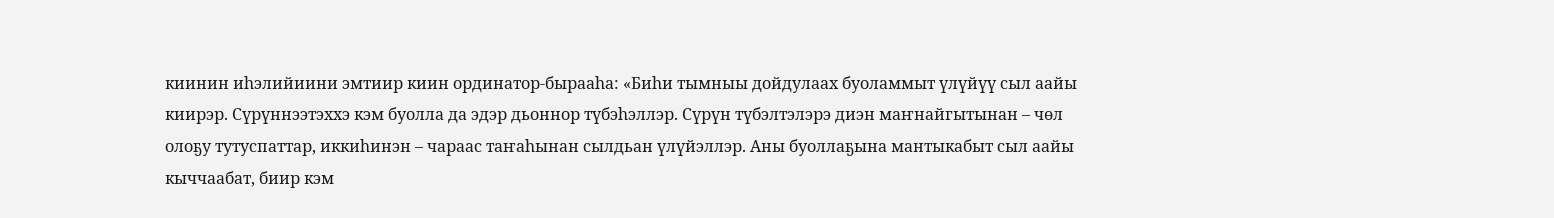киинин иһэлийиини эмтиир киин ординатор-бырааһа: «Биһи тымныы дойдулаах буоламмыт үлүйүү сыл аайы киирэр. Сүрүннээтэххэ кэм буолла да эдэр дьоннор түбэһэллэр. Сүрүн түбэлтэлэрэ диэн маҥнайгытынан – чөл олоҕу тутуспаттар, иккиһинэн – чараас таҥаһынан сылдьан үлүйэллэр. Аны буоллаҕына мантыкабыт сыл аайы кыччаабат, биир кэм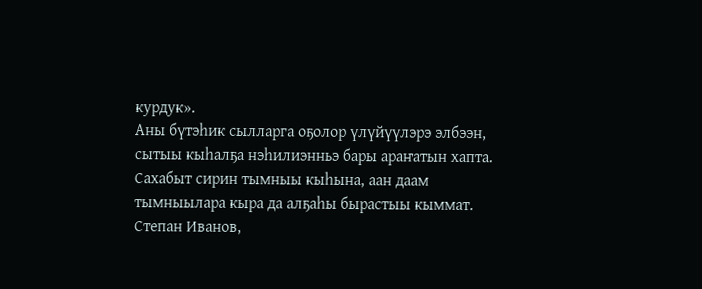курдук».
Аны бүтэһик сылларга оҕолор үлүйүүлэрэ элбээн, сытыы кыһалҕа нэһилиэнньэ бары араҥатын хапта. Сахабыт сирин тымныы кыһына, аан даам тымныылара кыра да алҕаһы бырастыы кыммат.
Степан Иванов,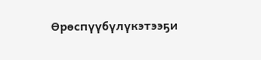Өрөспүүбүлүкэтээҕи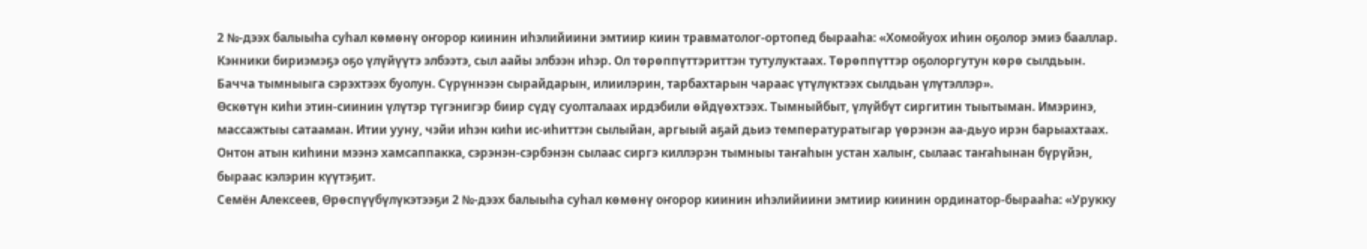2 №-дээх балыыһа суһал көмөнү оҥорор киинин иһэлийиини эмтиир киин травматолог-ортопед бырааһа: «Хомойуох иһин оҕолор эмиэ бааллар. Кэнники бириэмэҕэ оҕо үлүйүүтэ элбээтэ, сыл аайы элбээн иһэр. Ол төрөппүттэриттэн тутулуктаах. Төрөппүттэр оҕолоргутун көрө сылдьын. Бачча тымныыга сэрэхтээх буолун. Сүрүннээн сырайдарын, илиилэрин, тарбахтарын чараас үтүлүктээх сылдьан үлүтэллэр».
Өскөтүн киһи этин-сиинин үлүтэр түгэнигэр биир сүдү суолталаах ирдэбили өйдүөхтээх. Тымныйбыт, үлүйбүт сиргитин тыытыман. Имэринэ, массажтыы сатааман. Итии ууну, чэйи иһэн киһи ис-иһиттэн сылыйан, аргыый аҕай дьиэ температуратыгар үөрэнэн аа-дьуо ирэн барыахтаах. Онтон атын киһини мээнэ хамсаппакка, сэрэнэн-сэрбэнэн сылаас сиргэ киллэрэн тымныы таҥаһын устан халыҥ, сылаас таҥаһынан бүрүйэн, быраас кэлэрин күүтэҕит.
Семён Алексеев, Өрөспүүбүлүкэтээҕи 2 №-дээх балыыһа суһал көмөнү оҥорор киинин иһэлийиини эмтиир киинин ординатор-бырааһа: «Урукку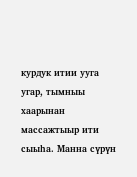курдук итии ууга угар, тымныы хаарынан массажтыыр ити сыыһа. Манна сүрүн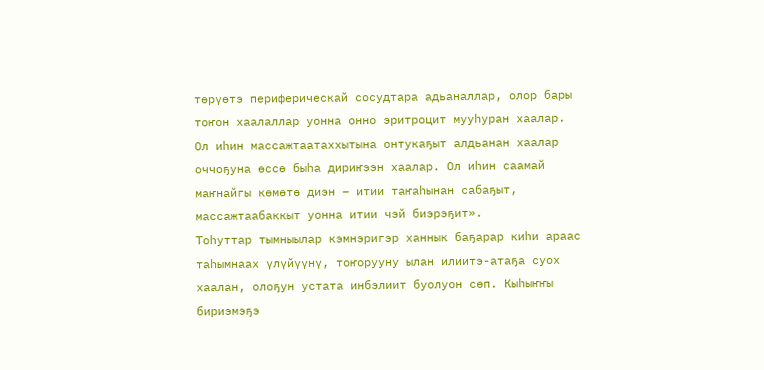төрүөтэ периферическай сосудтара адьаналлар, олор бары тоҥон хаалаллар уонна онно эритроцит мууһуран хаалар. Ол иһин массажтаатаххытына онтукаҕыт алдьанан хаалар оччоҕуна өссө быһа дириҥээн хаалар. Ол иһин саамай маҥнайгы көмөтө диэн – итии таҥаһынан сабаҕыт, массажтаабаккыт уонна итии чэй биэрэҕит».
Тоһуттар тымныылар кэмнэригэр ханнык баҕарар киһи араас таһымнаах үлүйүүнү, тоҥорууну ылан илиитэ-атаҕа суох хаалан, олоҕун устата инбэлиит буолуон сөп. Кыһыҥҥы бириэмэҕэ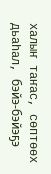халыҥ таҥас, сөптөөх дьаһал, бэйэ-бэйэҕэ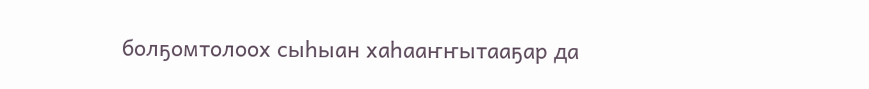болҕомтолоох сыһыан хаһааҥҥытааҕар да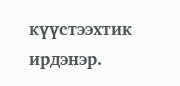күүстээхтик ирдэнэр.